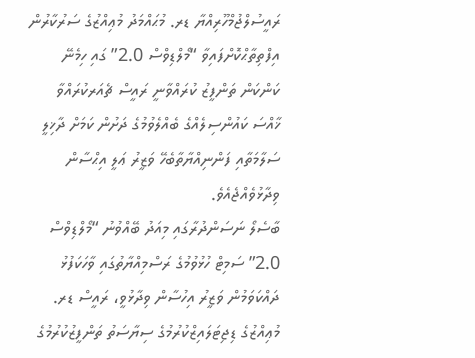ރައީސުލްޖުމްހޫރިއްޔާ ޑރ. މުޙައްމަދު މުޢިއްޒުގެ ސަރުކާރުން އިފްތިތާޙްކޮށްފައިވާ “މޯލްޑިވްސް 2.0” ގައި ހިމެނޭ ކަންކަން ތަންފީޒު ކުރައްވާނީ ރައީސް ޗެއަރކުރައްވާ ޚާއްސަ ކައުންސިލެއްގެ ބެއްލެވުމުގެ ދަށުން ކަމަށް ދާޚިލީ ސަލާމަތާއި ފަންނިއްޔާތާބެހޭ ވަޒީރު ޢަލީ އިޙްސާން ވިދާޅުވެއްޖެއެވެ.
ބާސެލޯ ނަސަންދުރާގައި މިއަދު ބޭއްވުނު “މޯލްޑިވްސް 2.0” ސަމިޓް ހުޅުވުމުގެ ރަސްމިއްޔާތުގައި ވާހަކަފުޅު ދައްކަވަމުން ވަޒީރު އިހުސާން ވިދާޅުވީ، ރައީސް ޑރ. މުޢިއްޒުގެ ޑިޖިޓަލައިޒްކުރުމުގެ ސިޔާސަތު ތަންފީޒުކުރުމުގެ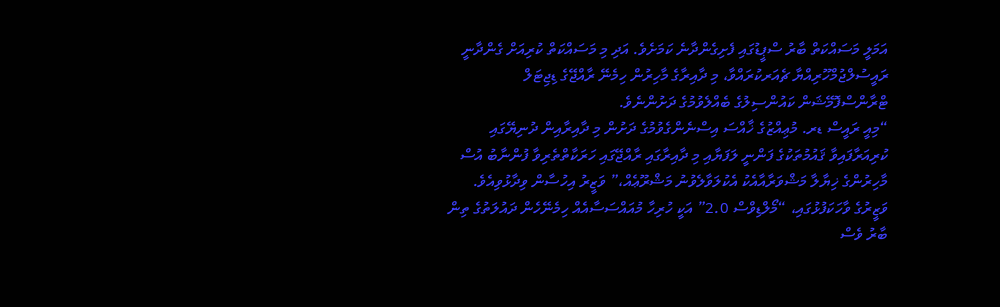އަމަލީ މަސައްކަތް ބާރު ސްޕީޑުގައި ފެށިގެންދާނެ ކަމަށެވެ. އަދި މި މަސައްކަތް ކުރިއަށް ގެންދާނީ ރައީސުލްޖުމްހޫރިއްޔާ ޗެއަރކުރައްވާ، މި ދާއިރާގެ މާހިރުން ހިމެނޭ ރާއްޖޭގެ ޑިޖިޓަލް ޓްރާންސްފޮމޭޝަން ކައުންސިލުގެ ބެއްލެވުމުގެ ދަށުންނެވެ.
“މިއީ ރައީސް ޑރ. މުޢިއްޒުގެ ޚާއްސަ އިސްނެންގެވުމުގެ ދަށުން މި ދާއިރާއިން ދުނިޔޭގައި ކުރިއަރާފައިވާ ޤައުމުތަކުގެ ފަންނީ ލަފަޔާއި މި ދާއިރާގައި ރާއްޖޭގައި ހަރަކާތްތެރިވާ ފުންނާބު އުސް މާހިރުންގެ ޚިޔާލާ މަޝްވަރާއާއެކު އެކުލަވާލެވުނު މަޝްރޫޢެއް،” ވަޒީރު އިހުސާން ވިދާޅުވިއެވެ.
ވަޒީރުގެ ވާހަކަފުޅުގައި، “މޯލްޑިވްސް 2.0” އަކީ ހުރިހާ މުއައްސަސާއެއް ހިމެނޭހެން ދައުލަތުގެ ތިން ބާރު ވެސް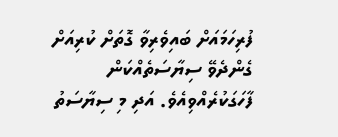ފުރިހަމައަށް ބައިވެރިވާ ގޮތަށް ކުރިއަށް ގެންދެވޭ ސިޔާސަތެއްކަން ފާހަގަކުރެއްވިއެވެ. އަދި މި ސިޔާސަތު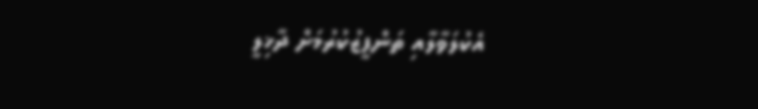އެކުލަވާލާއި ތަންފީޒުކުރުމަށް ދާޚިލީ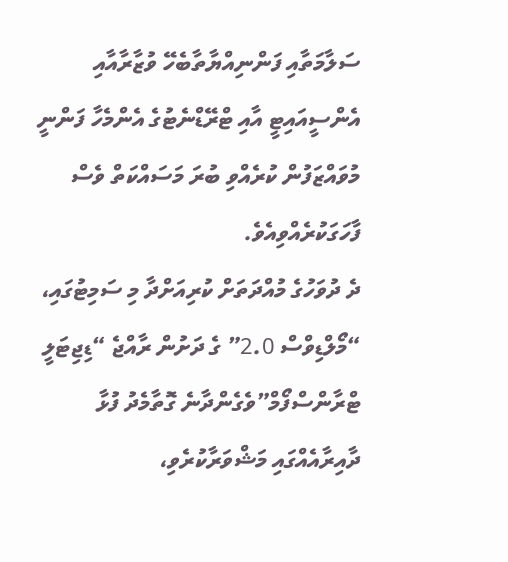ސަލާމަތާއި ފަންނިއްޔާތާބެހޭ ވުޒާރާއާއި އެންސީއައިޓީ އާއި ޓްރޭޑްނެޓުގެ އެންމެހާ ފަންނީ މުވައްޒަފުން ކުރެއްވި ބުރަ މަސައްކަތް ވެސް ފާހަގަކުރެއްވިއެވެ.
ދެ ދުވަހުގެ މުއްދަތަށް ކުރިއަށްދާ މި ސަމިޓުގައި، “މޯލްޑިވްސް 2.0” ގެ ދަށުން ރާއްޖެ “ޑިޖިޓަލީ ޓްރާންސްފޯމް”ވެގެންދާނެ ގޮތާމެދު ފުޅާ ދާއިރާއެއްގައި މަޝްވަރާކުރެވި،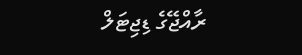ރާއްޖޭގެ ޑިޖިޓަލް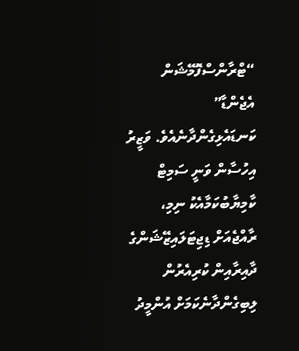“ޓްރާންސްފޮމޭޝަން އެޖެންޑާ” ކަނޑައެޅިގެންދާނެއެވެ. ވަޒީރު އިހުސާން ވަނީ ސަމިޓް ކާމިޔާބުކަމާއެކު ނިމި، ރާއްޖެއަށް ޑިޖިޓަލައިޒޭޝަންގެ ދާއިރާއިން ކުރިއެރުން ލިބިގެންދާނެކަމަށް އުންމީދު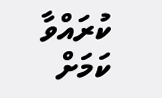ކުރައްވާ ކަމަށް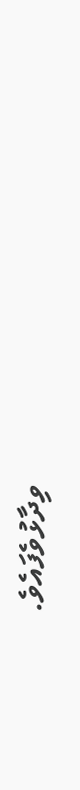ވިދާޅުވެފައެވެ.